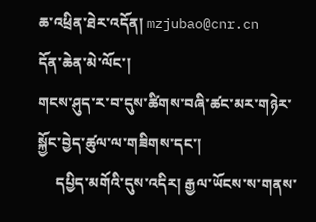ཆ་འཕྲིན་ཐེར་འདོན། mzjubao@cnr.cn
དོན་ཆེན་མེ་ལོང་།
གངས་ཤུད་ར་བ་དུས་ཚིགས་བཞི་ཚང་མར་གཉེར་སྐྱོང་བྱེད་ཚུལ་ལ་གཟིགས་དང་།
     དཔྱིད་མགོའི་དུས་འདིར། རྒྱལ་ཡོངས་ས་གནས་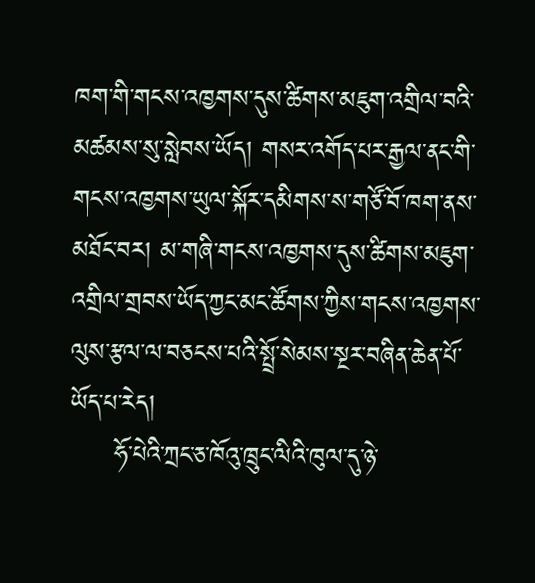ཁག་གི་གངས་འཁྱགས་དུས་ཚིགས་མཇུག་འགྲིལ་བའི་མཚམས་སུ་སླེབས་ཡོད། གསར་འགོད་པར་རྒྱལ་ནང་གི་གངས་འཁྱགས་ཡུལ་སྐོར་དམིགས་ས་གཙོ་བོ་ཁག་ནས་མཐོང་བར། མ་གཞི་གངས་འཁྱགས་དུས་ཚིགས་མཇུག་འགྲིལ་གྲབས་ཡོད་ཀྱང་མང་ཚོགས་ཀྱིས་གངས་འཁྱགས་ལུས་རྩལ་ལ་བཅངས་པའི་སྤྲོ་སེམས་སྔར་བཞིན་ཆེན་པོ་ཡོད་པ་རེད།
     ཧོ་པེའི་ཀྲང་ཅ་ཁོའུ་ཁྲུང་ལིའི་ཁུལ་དུ་ཉེ་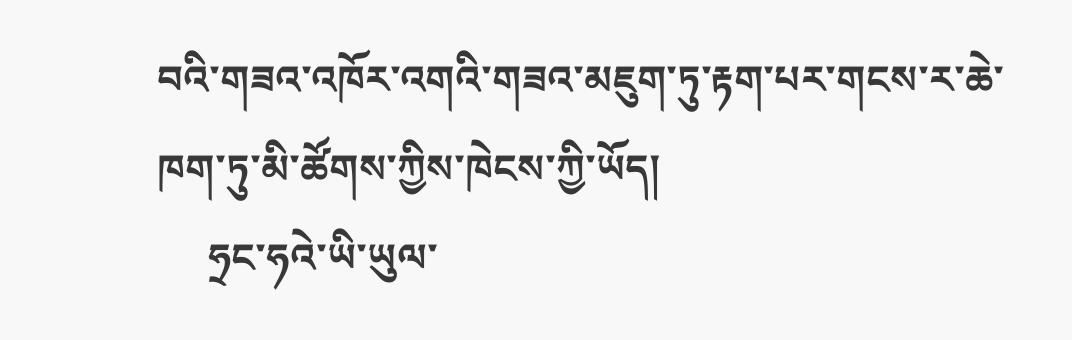བའི་གཟའ་འཁོར་འགའི་གཟའ་མཇུག་ཏུ་རྟག་པར་གངས་ར་ཆེ་ཁག་ཏུ་མི་ཚོགས་ཀྱིས་ཁེངས་ཀྱི་ཡོད།
     ཧྲང་ཧའེ་ཡི་ཡུལ་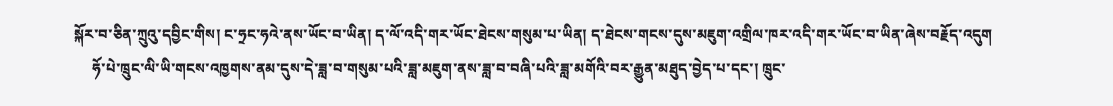སྐོར་བ་ཅིན་ཀྲུའུ་དབྱིང་གིས། ང་ཧྲང་ཧའེ་ནས་ཡོང་བ་ཡིན། ད་ལོ་འདི་གར་ཡོང་ཐེངས་གསུམ་པ་ཡིན། ད་ཐེངས་གངས་དུས་མཇུག་འགྲིལ་ཁར་འདི་གར་ཡོང་བ་ཡིན་ཞེས་བརྗོད་འདུག
     ཧོ་པེ་ཁྲུང་ལི་ཡི་གངས་འཁྱགས་ནམ་དུས་དེ་ཟླ་བ་གསུམ་པའི་ཟླ་མཇུག་ནས་ཟླ་བ་བཞི་པའི་ཟླ་མགོའི་བར་རྒྱུན་མཐུད་བྱེད་པ་དང་། ཁྲུང་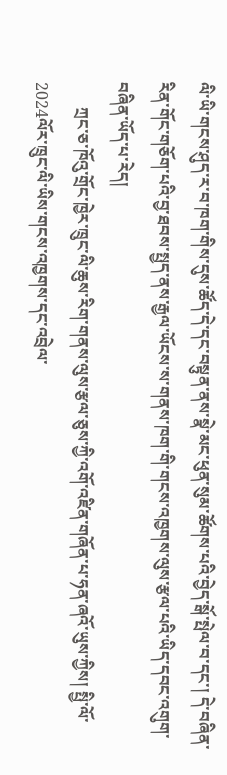ལི་ཡི་གངས་ཤུད་ར་བ་ཁག་གིས་དུས་ཚོད་དེ་དང་བསྟུན་ནས་སྣེ་མང་ཕུན་སུམ་ཚོགས་པའི་བྱེད་སྒོ་སྤེལ་བ་དང་། དེ་བཞིན་རིན་གོང་གཅོག་པའི་བྱ་ཐབས་སྤྱད་ནས་རྒྱལ་ཡོངས་ས་གནས་ཁག་གི་གངས་འཁྱགས་ལུས་རྩལ་པའི་ཡིད་དབང་འགུག་བཞིན་ཡོད་པ་རེད།
      ཀྲང་ཅ་ཁོའུ་གྲོང་ཁྱེར་ཁྲུང་ལི་ཆུས་རིག་གནས་ལུས་རྩལ་ཅུས་ཀྱི་འགོ་འཛིན་གཞོན་པ་ཧན་ཞའོ་ཡུས་ཀྱིས། སྤྱི་ལོ་2024ལོར་ཁྲུང་ལི་ཡིས་གངས་འཁྱགས་དང་འབྲེལ་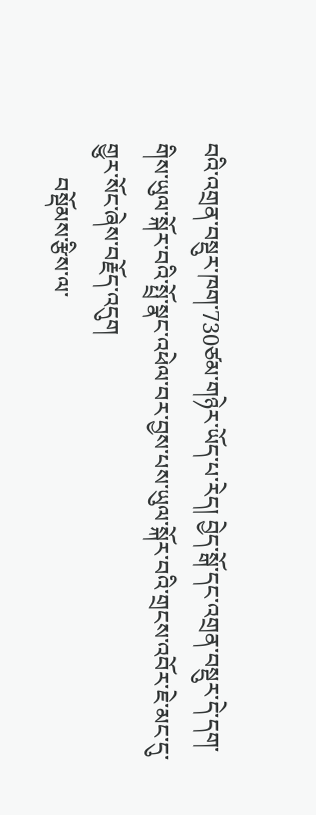བའི་འགྲན་བསྡུར་ཁག་730ཙམ་གཉེར་ཡོད་པ་རེད། བྱེད་སྒོ་དང་འགྲན་བསྡུར་དེ་དག་གིས་ཡུལ་སྐོར་བའི་སྤྲོ་སྣང་འཕེལ་བར་བྱས་པས་ཡུལ་སྐོར་བའི་གྲངས་འབོར་ཇེ་མང་དུ་གྱུར་སོང་ཞེས་བརྗོད་འདུག
      བསྡོམས་རྩིས་ལ་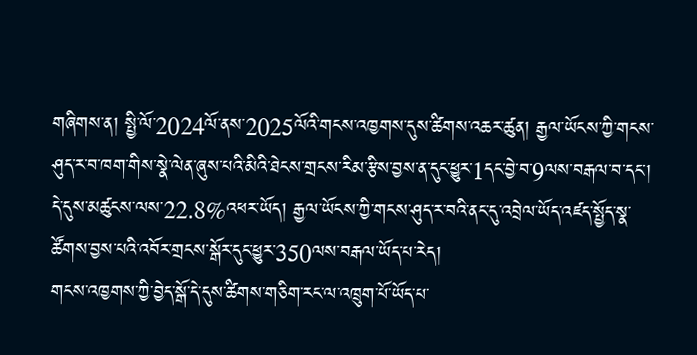གཞིགས་ན། སྤྱི་ལོ་2024ལོ་ནས་2025ལོའི་གངས་འཁྱགས་དུས་ཚིགས་འཆར་ཚུན། རྒྱལ་ཡོངས་ཀྱི་གངས་ཤུད་ར་བ་ཁག་གིས་སྣེ་ལེན་ཞུས་པའི་མིའི་ཐེངས་གྲངས་རིམ་རྩིས་བྱས་ན་དུང་ཕྱུར་1དང་བྱེ་བ་9ལས་བརྒལ་བ་དང་། དེ་དུས་མཚུངས་ལས་22.8%འཕར་ཡོད། རྒྱལ་ཡོངས་ཀྱི་གངས་ཤུད་ར་བའི་ནང་དུ་འབྲེལ་ཡོད་འཛད་སྤྱོད་སྣ་ཚོགས་བྱས་པའི་འབོར་གྲངས་སྒོར་དུང་ཕྱུར་350ལས་བརྒལ་ཡོད་པ་རེད།
གངས་འཁྱགས་ཀྱི་བྱེད་སྒོ་དེ་དུས་ཚིགས་གཅིག་རང་ལ་འཁྲུག་པོ་ཡོད་པ་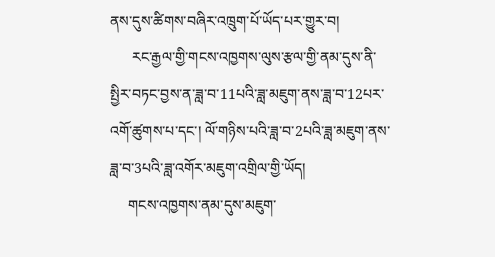ནས་དུས་ཚིགས་བཞིར་འཁྲུག་པོ་ཡོད་པར་གྱུར་བ།
      རང་རྒྱལ་གྱི་གངས་འཁྱགས་ལུས་རྩལ་གྱི་ནམ་དུས་ནི་སྤྱིར་བཏང་བྱས་ན་ཟླ་བ་11པའི་ཟླ་མཇུག་ནས་ཟླ་བ་12པར་འགོ་ཚུགས་པ་དང་། ལོ་གཉིས་པའི་ཟླ་བ་2པའི་ཟླ་མཇུག་ནས་ཟླ་བ་3པའི་ཟླ་འགོར་མཇུག་འགྲིལ་གྱི་ཡོད།
     གངས་འཁྱགས་ནམ་དུས་མཇུག་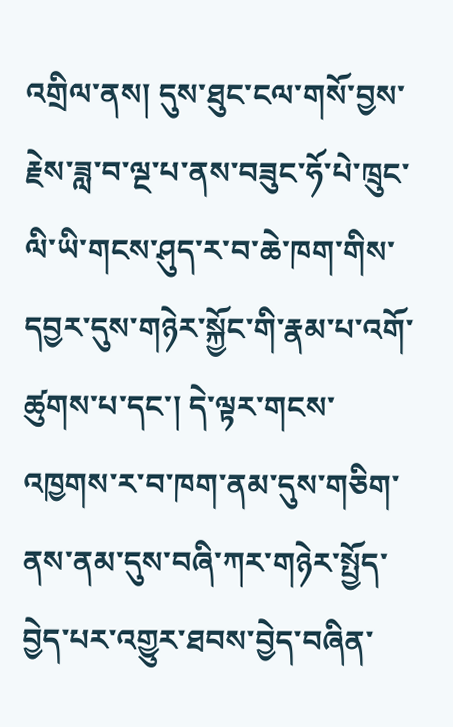འགྲིལ་ནས། དུས་ཐུང་ངལ་གསོ་བྱས་རྗེས་ཟླ་བ་ལྔ་པ་ནས་བཟུང་ཧོ་པེ་ཁྲུང་ལི་ཡི་གངས་ཤུད་ར་བ་ཆེ་ཁག་གིས་དབྱར་དུས་གཉེར་སྐྱོང་གི་རྣམ་པ་འགོ་ཚུགས་པ་དང་། དེ་ལྟར་གངས་འཁྱགས་ར་བ་ཁག་ནམ་དུས་གཅིག་ནས་ནམ་དུས་བཞི་ཀར་གཉེར་སྤྱོད་བྱེད་པར་འགྱུར་ཐབས་བྱེད་བཞིན་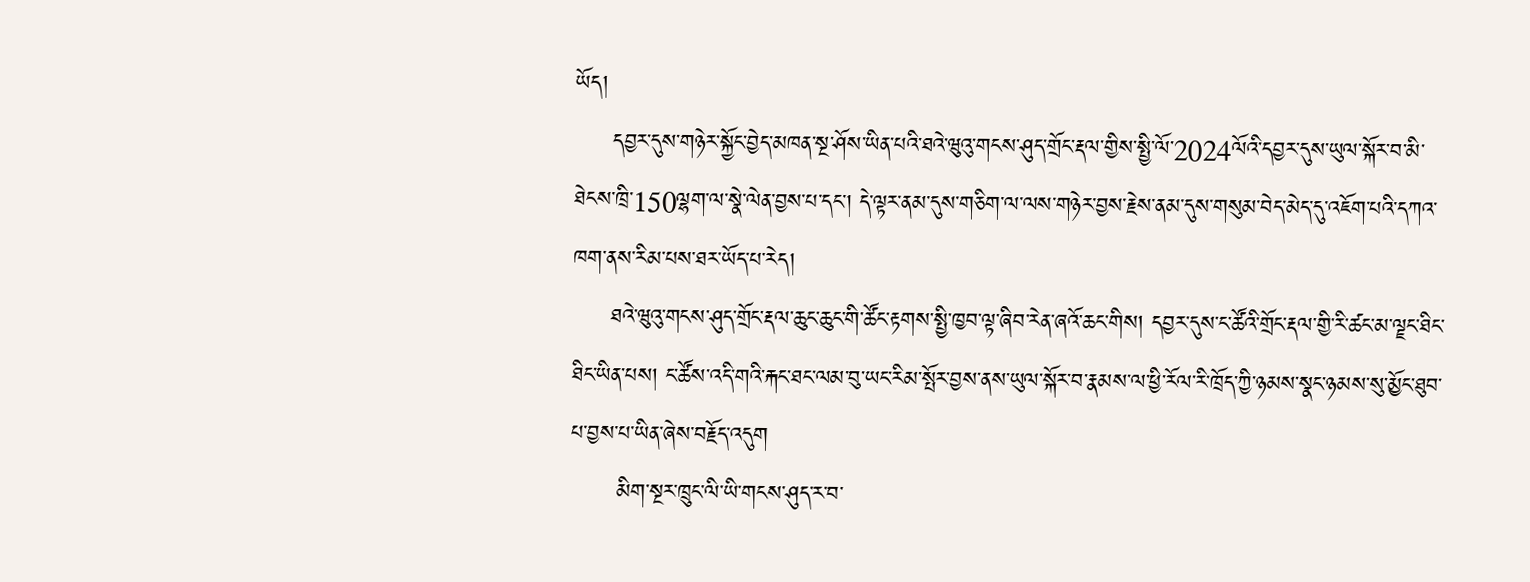ཡོད།
     དབྱར་དུས་གཉེར་སྐྱོང་བྱེད་མཁན་སྔ་ཤོས་ཡིན་པའི་ཐའེ་ཝུའུ་གངས་ཤུད་གྲོང་རྡལ་གྱིས་སྤྱི་ལོ་2024ལོའི་དབྱར་དུས་ཡུལ་སྐོར་བ་མི་ཐེངས་ཁྲི་150ལྷག་ལ་སྣེ་ལེན་བྱས་པ་དང་། དེ་ལྟར་ནམ་དུས་གཅིག་ལ་ལས་གཉེར་བྱས་རྗེས་ནམ་དུས་གསུམ་བེད་མེད་དུ་འཇོག་པའི་དཀའ་ཁག་ནས་རིམ་པས་ཐར་ཡོད་པ་རེད།
     ཐའེ་ཝུའུ་གངས་ཤུད་གྲོང་རྡལ་ཆུང་ཆུང་གི་ཚོང་རྟགས་སྤྱི་ཁྱབ་ལྟ་ཞིབ་རེན་ཞའོ་ཆང་གིས། དབྱར་དུས་ང་ཚོའི་གྲོང་རྡལ་གྱི་རི་ཚང་མ་ལྗང་ཐིང་ཐིང་ཡིན་པས། ང་ཚོས་འདི་གའི་རྐང་ཐང་ལམ་བུ་ཡང་རིམ་སྤོར་བྱས་ནས་ཡུལ་སྐོར་བ་རྣམས་ལ་ཕྱི་རོལ་རི་ཁྲོད་ཀྱི་ཉམས་སྣང་ཉམས་སུ་མྱོང་ཐུབ་པ་བྱས་པ་ཡིན་ཞེས་བརྗོད་འདུག
      མིག་སྔར་ཁྲུང་ལི་ཡི་གངས་ཤུད་ར་བ་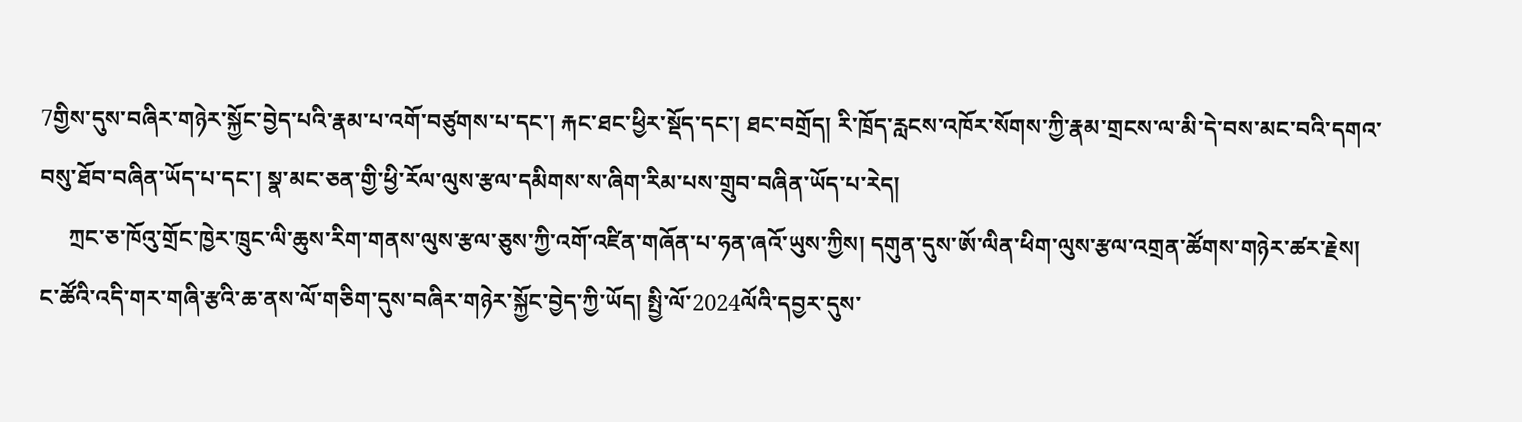7གྱིས་དུས་བཞིར་གཉེར་སྐྱོང་བྱེད་པའི་རྣམ་པ་འགོ་བཙུགས་པ་དང་། རྐང་ཐང་ཕྱིར་སྡོད་དང་། ཐང་བགྲོད། རི་ཁྲོད་རླངས་འཁོར་སོགས་ཀྱི་རྣམ་གྲངས་ལ་མི་དེ་བས་མང་བའི་དགའ་བསུ་ཐོབ་བཞིན་ཡོད་པ་དང་། སྣ་མང་ཅན་གྱི་ཕྱི་རོལ་ལུས་རྩལ་དམིགས་ས་ཞིག་རིམ་པས་གྲུབ་བཞིན་ཡོད་པ་རེད།
     ཀྲང་ཅ་ཁོའུ་གྲོང་ཁྱེར་ཁྲུང་ལི་ཆུས་རིག་གནས་ལུས་རྩལ་ཅུས་ཀྱི་འགོ་འཛིན་གཞོན་པ་ཧན་ཞའོ་ཡུས་ཀྱིས། དགུན་དུས་ཨོ་ལིན་ཕིག་ལུས་རྩལ་འགྲན་ཚོགས་གཉེར་ཚར་རྗེས། ང་ཚོའི་འདི་གར་གཞི་རྩའི་ཆ་ནས་ལོ་གཅིག་དུས་བཞིར་གཉེར་སྐྱོང་བྱེད་ཀྱི་ཡོད། སྤྱི་ལོ་2024ལོའི་དབྱར་དུས་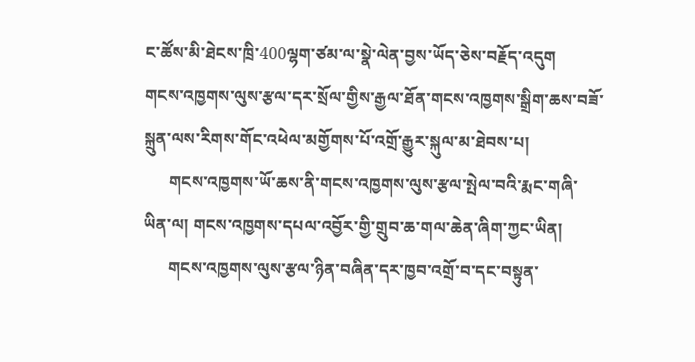ང་ཚོས་མི་ཐེངས་ཁྲི་400ལྷག་ཙམ་ལ་སྣེ་ལེན་བྱས་ཡོད་ཅེས་བརྗོད་འདུག
གངས་འཁྱགས་ལུས་རྩལ་དར་སྲོལ་གྱིས་རྒྱལ་ཐོན་གངས་འཁྱགས་སྒྲིག་ཆས་བཟོ་སྐྲུན་ལས་རིགས་གོང་འཕེལ་མགྱོགས་པོ་འགྲོ་རྒྱུར་སྐུལ་མ་ཐེབས་པ།
      གངས་འཁྱགས་ཡོ་ཆས་ནི་གངས་འཁྱགས་ལུས་རྩལ་སྤེལ་བའི་རྨང་གཞི་ཡིན་ལ། གངས་འཁྱགས་དཔལ་འབྱོར་གྱི་གྲུབ་ཆ་གལ་ཆེན་ཞིག་ཀྱང་ཡིན།
      གངས་འཁྱགས་ལུས་རྩལ་ཉིན་བཞིན་དར་ཁྱབ་འགྲོ་བ་དང་བསྟུན་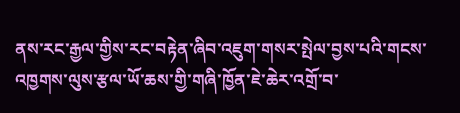ནས་རང་རྒྱལ་གྱིས་རང་བརྟེན་ཞིབ་འཇུག་གསར་སྤེལ་བྱས་པའི་གངས་འཁྱགས་ལུས་རྩལ་ཡོ་ཆས་གྱི་གཞི་ཁྱོན་ཇེ་ཆེར་འགྲོ་བ་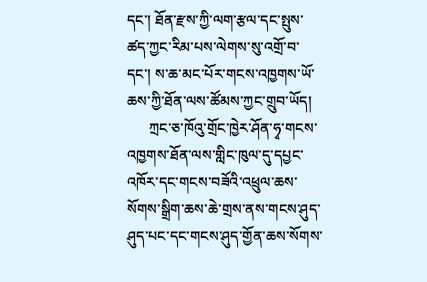དང་། ཐོན་རྫས་ཀྱི་ལག་རྩལ་དང་སྤུས་ཚད་ཀྱང་རིམ་པས་ལེགས་སུ་འགྲོ་བ་དང་། ས་ཆ་མང་པོར་གངས་འཁྱགས་ཡོ་ཆས་ཀྱི་ཐོན་ལས་ཚོམས་ཀྱང་གྲུབ་ཡོད།
      ཀྲང་ཅ་ཁོའུ་གྲོང་ཁྱེར་ཤོན་ཧྭ་གངས་འཁྱགས་ཐོན་ལས་གླིང་ཁུལ་དུ་དཔྱང་འཁོར་དང་གངས་བཟོའི་འཕྲུལ་ཆས་སོགས་སྒྲིག་ཆས་ཆེ་གྲས་ནས་གངས་ཤུད་ཤུད་པང་དང་གངས་ཤུད་གྱོན་ཆས་སོགས་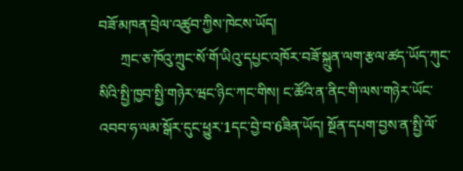བཟོ་མཁན་བྲེལ་འཚུབ་ཀྱིས་ཁེངས་ཡོད།
      ཀྲང་ཅ་ཁོའུ་ཀྲུང་སོ་གོ་ཡིའུ་དཔྱང་འཁོར་བཟོ་སྐྲུན་ལག་རྩལ་ཚད་ཡོད་ཀུང་སིའི་སྤྱི་ཁྱབ་སྤྱི་གཉེར་ཝང་ཉིང་ཀང་གིས། ང་ཚོའི་ན་ནིང་གི་ལས་གཉེར་ཡོང་འབབ་ཧ་ལམ་སྒོར་དུང་ཕྱུར་1དང་བྱེ་བ་6ཟིན་ཡོད། སྔོན་དཔག་བྱས་ན་སྤྱི་ལོ་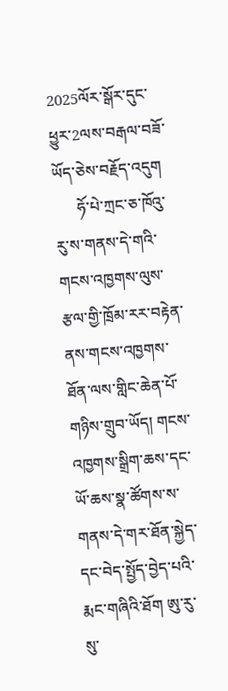2025ལོར་སྒོར་དུང་ཕྱུར་2ལས་བརྒལ་བཟོ་ཡོད་ཅེས་བརྗོད་འདུག
      ཧོ་པེ་ཀྲང་ཅ་ཁོའུ་རུ་ས་གནས་དེ་གའི་གངས་འཁྱགས་ལུས་རྩལ་གྱི་ཁྲོམ་རར་བརྟེན་ནས་གངས་འཁྱགས་ཐོན་ལས་གླིང་ཆེན་པོ་གཉིས་གྲུབ་ཡོད། གངས་འཁྱགས་སྒྲིག་ཆས་དང་ཡོ་ཆས་སྣ་ཚོགས་ས་གནས་དེ་གར་ཐོན་སྐྱེད་དང་བེད་སྤྱོད་བྱེད་པའི་རྨང་གཞིའི་ཐོག ཨུ་རུ་སུ་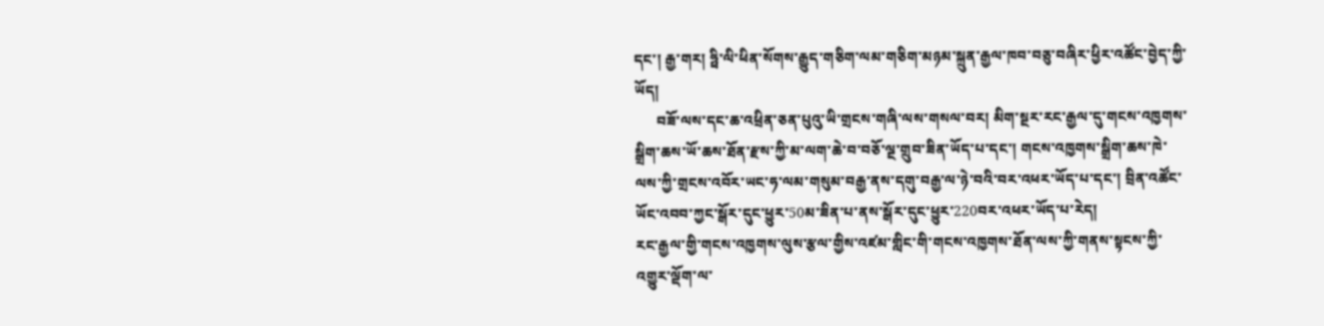དང་། རྒྱ་གར། ཧྥི་ལི་ཕིན་སོགས་རྒྱུད་གཅིག་ལམ་གཅིག་མཉམ་སྐྲུན་རྒྱལ་ཁབ་བཅུ་བཞིར་ཕྱིར་འཚོང་བྱེད་ཀྱི་ཡོད།
      བཟོ་ལས་དང་ཆ་འཕྲིན་ཅན་པུའུ་ཡི་གྲངས་གཞི་ལས་གསལ་བར། མིག་སྔར་རང་རྒྱལ་དུ་གངས་འཁྱགས་སྒྲིག་ཆས་ཡོ་ཆས་ཐོན་རྫས་ཀྱི་མ་ལག་ཆེ་བ་བཅོ་ལྔ་གྲུབ་ཟིན་ཡོད་པ་དང་། གངས་འཁྱགས་སྒྲིག་ཆས་ཁེ་ལས་ཀྱི་གྲངས་འབོར་ཡང་ཧ་ལམ་གསུམ་བརྒྱ་ནས་དགུ་བརྒྱ་ལ་ཉེ་བའི་བར་འཕར་ཡོད་པ་དང་། བྲིན་འཚོང་ཡོང་འབབ་ཀྱང་སྒོར་དུང་ཕྱུར་50མ་ཟིན་པ་ནས་སྒོར་དུང་ཕྱུར་220བར་འཕར་ཡོད་པ་རེད།
རང་རྒྱལ་གྱི་གངས་འཁྱགས་ལུས་རྩལ་གྱིས་འཛམ་གླིང་གི་གངས་འཁྱགས་ཐོན་ལས་ཀྱི་གནས་སྟངས་ཀྱི་འགྱུར་ལྡོག་ལ་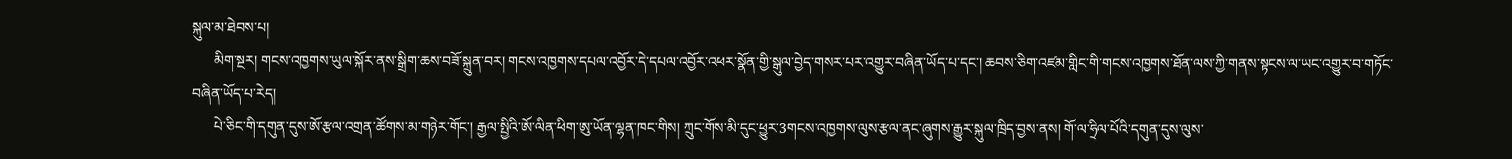སྐུལ་མ་ཐེབས་པ།
      མིག་སྔར། གངས་འཁྱགས་ཡུལ་སྐོར་ནས་སྒྲིག་ཆས་བཟོ་སྐྲུན་བར། གངས་འཁྱགས་དཔལ་འབྱོར་དེ་དཔལ་འབྱོར་འཕར་སྣོན་གྱི་སྒུལ་བྱེད་གསར་པར་འགྱུར་བཞིན་ཡོད་པ་དང་། ཆབས་ཅིག་འཛམ་གླིང་གི་གངས་འཁྱགས་ཐོན་ལས་ཀྱི་གནས་སྟངས་ལ་ཡང་འགྱུར་བ་གཏོང་བཞིན་ཡོད་པ་རེད།
      པེ་ཅིང་གི་དགུན་དུས་ཨོ་རྩལ་འགྲན་ཚོགས་མ་གཉེར་གོང་། རྒྱལ་སྤྱིའི་ཨོ་ལིན་ཕིག་ཨུ་ཡོན་ལྷན་ཁང་གིས། ཀྲུང་གོས་མི་དུང་ཕྱུར་3གངས་འཁྱགས་ལུས་རྩལ་ནང་ཞུགས་རྒྱུར་སྐུལ་ཁྲིད་བྱས་ནས། གོ་ལ་ཧྲིལ་པོའི་དགུན་དུས་ལུས་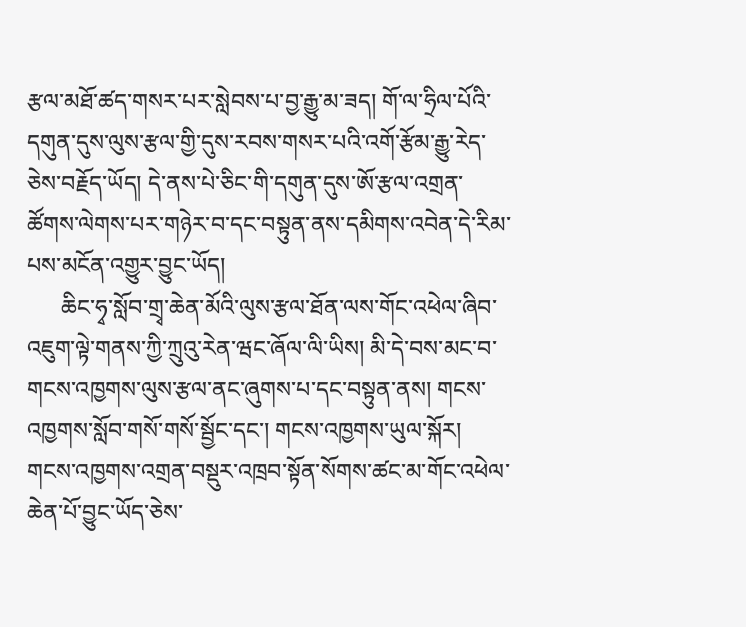རྩལ་མཐོ་ཚད་གསར་པར་སླེབས་པ་བྱ་རྒྱུ་མ་ཟད། གོ་ལ་ཧྲིལ་པོའི་དགུན་དུས་ལུས་རྩལ་གྱི་དུས་རབས་གསར་པའི་འགོ་རྩོམ་རྒྱུ་རེད་ཅེས་བརྗོད་ཡོད། དེ་ནས་པེ་ཅིང་གི་དགུན་དུས་ཨོ་རྩལ་འགྲན་ཚོགས་ལེགས་པར་གཉེར་བ་དང་བསྟུན་ནས་དམིགས་འབེན་དེ་རིམ་པས་མངོན་འགྱུར་བྱུང་ཡོད།
      ཆིང་ཧྭ་སློབ་གྲྭ་ཆེན་མོའི་ལུས་རྩལ་ཐོན་ལས་གོང་འཕེལ་ཞིབ་འཇུག་ལྟེ་གནས་ཀྱི་ཀྲུའུ་རེན་ཝང་ཞོལ་ལི་ཡིས། མི་དེ་བས་མང་བ་གངས་འཁྱགས་ལུས་རྩལ་ནང་ཞུགས་པ་དང་བསྟུན་ནས། གངས་འཁྱགས་སློབ་གསོ་གསོ་སྦྱོང་དང་། གངས་འཁྱགས་ཡུལ་སྐོར། གངས་འཁྱགས་འགྲན་བསྡུར་འཁྲབ་སྟོན་སོགས་ཚང་མ་གོང་འཕེལ་ཆེན་པོ་བྱུང་ཡོད་ཅེས་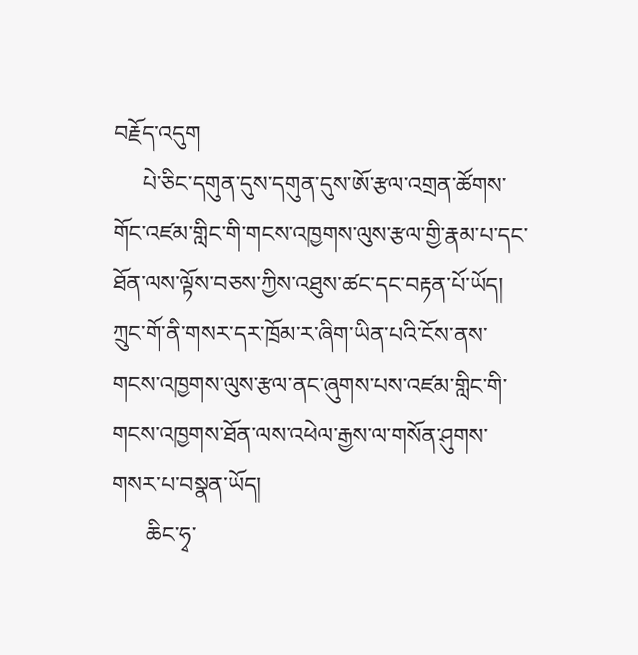བརྗོད་འདུག
     པེ་ཅིང་དགུན་དུས་དགུན་དུས་ཨོ་རྩལ་འགྲན་ཚོགས་གོང་འཛམ་གླིང་གི་གངས་འཁྱགས་ལུས་རྩལ་གྱི་རྣམ་པ་དང་ཐོན་ལས་ལྟོས་བཅས་ཀྱིས་འཐུས་ཚང་དང་བརྟན་པོ་ཡོད། ཀྲུང་གོ་ནི་གསར་དར་ཁྲོམ་ར་ཞིག་ཡིན་པའི་ངོས་ནས་གངས་འཁྱགས་ལུས་རྩལ་ནང་ཞུགས་པས་འཛམ་གླིང་གི་གངས་འཁྱགས་ཐོན་ལས་འཕེལ་རྒྱས་ལ་གསོན་ཤུགས་གསར་པ་བསྣན་ཡོད།
      ཆིང་ཧྭ་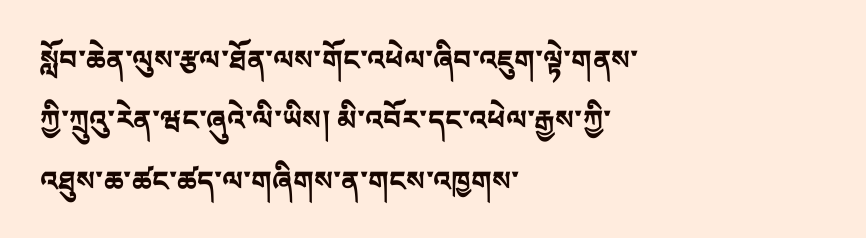སློབ་ཆེན་ལུས་རྩལ་ཐོན་ལས་གོང་འཕེལ་ཞིབ་འཇུག་ལྟེ་གནས་ཀྱི་ཀྲུའུ་རེན་ཝང་ཞུའེ་ལི་ཡིས། མི་འབོར་དང་འཕེལ་རྒྱས་ཀྱི་འཐུས་ཆ་ཚང་ཚད་ལ་གཞིགས་ན་གངས་འཁྱགས་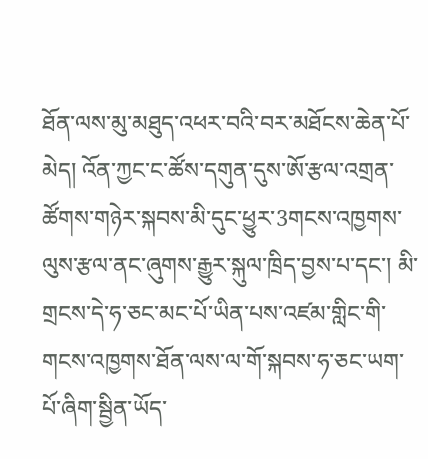ཐོན་ལས་མུ་མཐུད་འཕར་བའི་བར་མཐོངས་ཆེན་པོ་མེད། འོན་ཀྱང་ང་ཚོས་དགུན་དུས་ཨོ་རྩལ་འགྲན་ཚོགས་གཉེར་སྐབས་མི་དུང་ཕྱུར་3གངས་འཁྱགས་ལུས་རྩལ་ནང་ཞུགས་རྒྱུར་སྐུལ་ཁྲིད་བྱས་པ་དང་། མི་གྲངས་དེ་ཧ་ཅང་མང་པོ་ཡིན་པས་འཛམ་གླིང་གི་གངས་འཁྱགས་ཐོན་ལས་ལ་གོ་སྐབས་ཧ་ཅང་ཡག་པོ་ཞིག་སྦྱིན་ཡོད་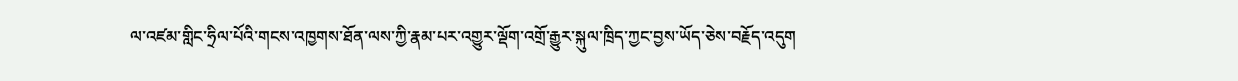ལ་འཛམ་གླིང་ཧྲིལ་པོའི་གངས་འཁྱགས་ཐོན་ལས་ཀྱི་རྣམ་པར་འགྱུར་ལྡོག་འགྲོ་རྒྱུར་སྐུལ་ཁྲིད་ཀྱང་བྱས་ཡོད་ཅེས་བརྗོད་འདུག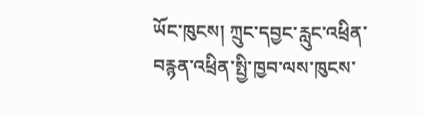ཡོང་ཁུངས། ཀྲུང་དབྱང་རླུང་འཕྲིན་བརྙན་འཕྲིན་སྤྱི་ཁྱབ་ལས་ཁུངས་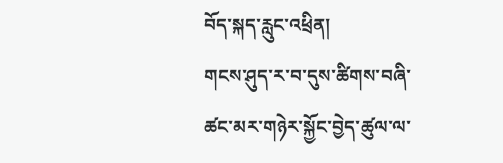བོད་སྐད་རླུང་འཕྲིན།
གངས་ཤུད་ར་བ་དུས་ཚིགས་བཞི་ཚང་མར་གཉེར་སྐྱོང་བྱེད་ཚུལ་ལ་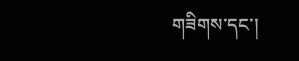གཟིགས་དང་།